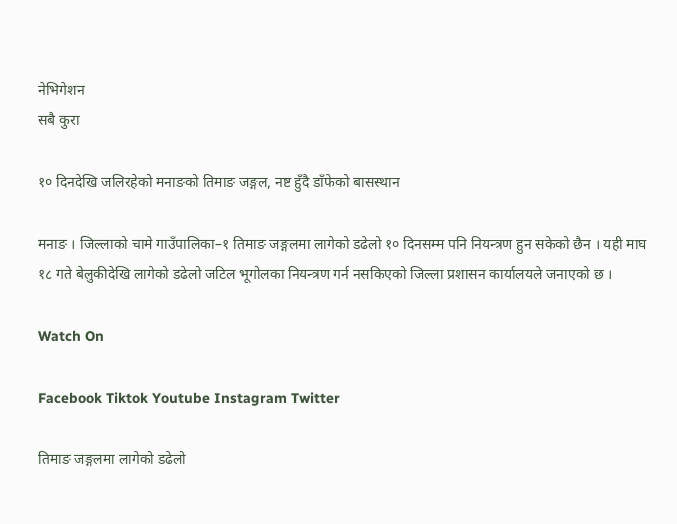नेभिगेशन
सबै कुरा

१० दिनदेखि जलिरहेको मनाङको तिमाङ जङ्गल, नष्ट हुँदै डाँफेको बासस्थान

मनाङ । जिल्लाको चामे गाउँपालिका–१ तिमाङ जङ्गलमा लागेको डढेलो १० दिनसम्म पनि नियन्त्रण हुन सकेको छैन । यही माघ १८ गते बेलुकीदेखि लागेको डढेलो जटिल भूगोलका नियन्त्रण गर्न नसकिएको जिल्ला प्रशासन कार्यालयले जनाएको छ ।

Watch On

Facebook Tiktok Youtube Instagram Twitter

तिमाङ जङ्गलमा लागेको डढेलो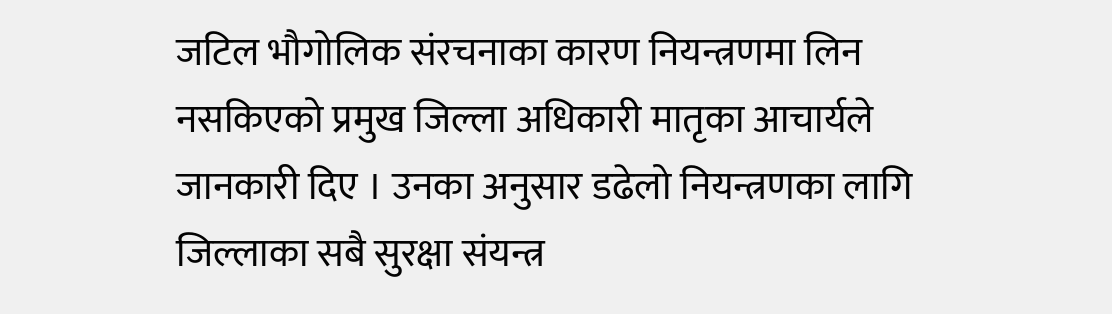जटिल भौगोलिक संरचनाका कारण नियन्त्रणमा लिन नसकिएको प्रमुख जिल्ला अधिकारी मातृका आचार्यले जानकारी दिए । उनका अनुसार डढेलो नियन्त्रणका लागि जिल्लाका सबै सुरक्षा संयन्त्र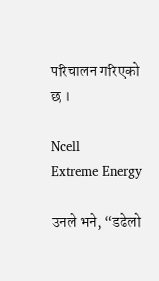परिचालन गरिएको छ ।

Ncell
Extreme Energy

उनले भने, “डढेलो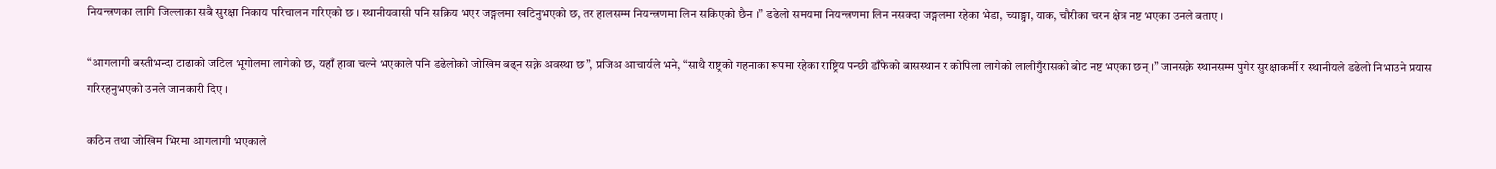नियन्त्रणका लागि जिल्लाका सबै सुरक्षा निकाय परिचालन गरिएको छ । स्थानीयवासी पनि सक्रिय भएर जङ्गलमा खटिनुभएको छ, तर हालसम्म नियन्त्रणमा लिन सकिएको छैन ।” डढेलो समयमा नियन्त्रणमा लिन नसक्दा जङ्गलमा रहेका भेडा, च्याङ्ग्रा, याक, चौरीका चरन क्षेत्र नष्ट भएका उनले बताए ।

“आगलागी बस्तीभन्दा टाढाको जटिल भूगोलमा लागेको छ, यहाँ हावा चल्ने भएकाले पनि डढेलोको जोखिम बढ्न सक्ने अवस्था छ”, प्रजिअ आचार्यले भने, “साथै राष्ट्रको गहनाका रूपमा रहेका राष्ट्रिय पन्छी डाँफेको बासस्थान र कोपिला लागेको लालीगुँरासको बोट नष्ट भएका छन् ।” जानसक्ने स्थानसम्म पुगेर सुरक्षाकर्मी र स्थानीयले डढेलो निभाउने प्रयास गरिरहनुभएको उनले जानकारी दिए ।

कठिन तथा जोखिम भिरमा आगलागी भएकाले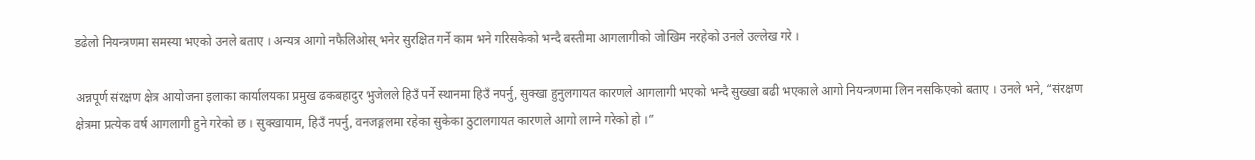डढेलो नियन्त्रणमा समस्या भएको उनले बताए । अन्यत्र आगो नफैलिओस् भनेर सुरक्षित गर्ने काम भने गरिसकेको भन्दै बस्तीमा आगलागीको जोखिम नरहेको उनले उल्लेख गरे ।

अन्नपूर्ण संरक्षण क्षेत्र आयोजना इलाका कार्यालयका प्रमुख ढकबहादुर भुजेलले हिउँ पर्ने स्थानमा हिउँ नपर्नु, सुक्खा हुनुलगायत कारणले आगलागी भएको भन्दै सुख्खा बढी भएकाले आगो नियन्त्रणमा लिन नसकिएको बताए । उनले भने, “संरक्षण क्षेत्रमा प्रत्येक वर्ष आगलागी हुने गरेको छ । सुक्खायाम, हिउँ नपर्नु, वनजङ्गलमा रहेका सुकेका ठुटालगायत कारणले आगो लाग्ने गरेको हो ।”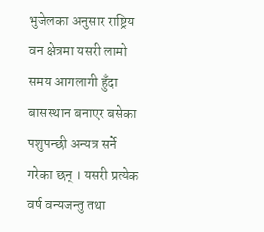भुजेलका अनुसार राष्ट्रिय वन क्षेत्रमा यसरी लामो समय आगलागी हुँदा बासस्थान बनाएर बसेका पशुपन्छी अन्यत्र सर्ने गरेका छन् । यसरी प्रत्येक वर्ष वन्यजन्तु तथा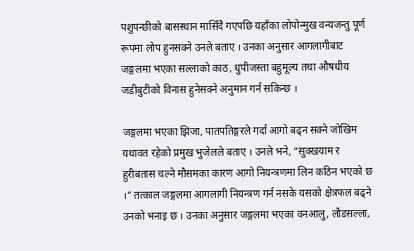पशुपन्छीको बासस्थान मासिँदै गएपछि यहाँका लोपोन्मुख वन्यजन्तु पूर्ण रूपमा लोप हुनसक्ने उनले बताए । उनका अनुसार आगलागीबाट जङ्गलमा भएका सल्लाको काठ, धुपीजस्ता बहुमूल्य तथा औषधीय जडीबुटीको विनास हुनेसक्ने अनुमान गर्न सकिन्छ ।

जङ्गलमा भएका झिजा, पातपतिङ्गरले गर्दा आगो बढ्न सक्ने जोखिम यथावत रहेको प्रमुख भुजेलले बताए । उनले भने, “सुक्खयाम र हुरीबतास चल्ने मौसमका कारण आगो नियन्त्रणमा लिन कठिन भएको छ ।” तत्काल जङ्गलमा आगलागी नियन्त्रण गर्न नसके यसको क्षेत्रफल बढ्ने उनको भनाइ छ । उनका अनुसार जङ्गलमा भएका वनआलु, लौडसल्ला,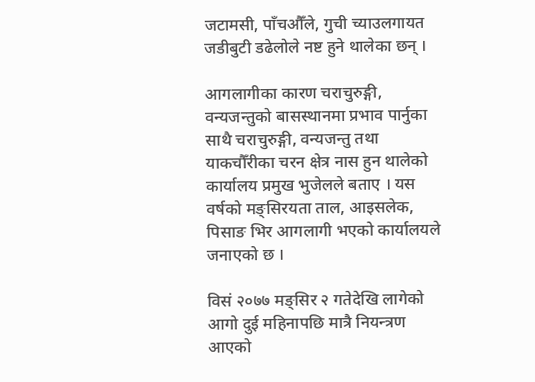जटामसी, पाँचऔँले, गुची च्याउलगायत जडीबुटी डढेलोले नष्ट हुने थालेका छन् ।

आगलागीका कारण चराचुरुङ्गी, वन्यजन्तुको बासस्थानमा प्रभाव पार्नुका साथै चराचुरुङ्गी, वन्यजन्तु तथा याकचौँरीका चरन क्षेत्र नास हुन थालेको कार्यालय प्रमुख भुजेलले बताए । यस वर्षको मङ्सिरयता ताल, आइसलेक, पिसाङ भिर आगलागी भएको कार्यालयले जनाएको छ ।

विसं २०७७ मङ्सिर २ गतेदेखि लागेको आगो दुई महिनापछि मात्रै नियन्त्रण आएको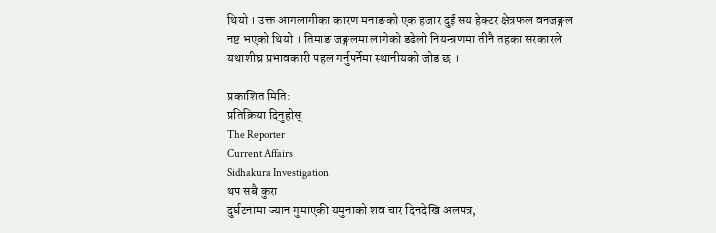थियो । उक्त आगलागीका कारण मनाङको एक हजार दुई सय हेक्टर क्षेत्रफल वनजङ्गल नष्ट भएको थियो । तिमाङ जङ्गलमा लागेको डढेलो नियन्त्रणमा तीनै तहका सरकारले यथाशीघ्र प्रभावकारी पहल गर्नुपर्नेमा स्थानीयको जोड छ ।

प्रकाशित मिति:
प्रतिक्रिया दिनुहोस्
The Reporter
Current Affairs
Sidhakura Investigation
थप सबै कुरा
दुर्घटनामा ज्यान गुमाएकी यमुनाको शव चार दिनदेखि अलपत्र,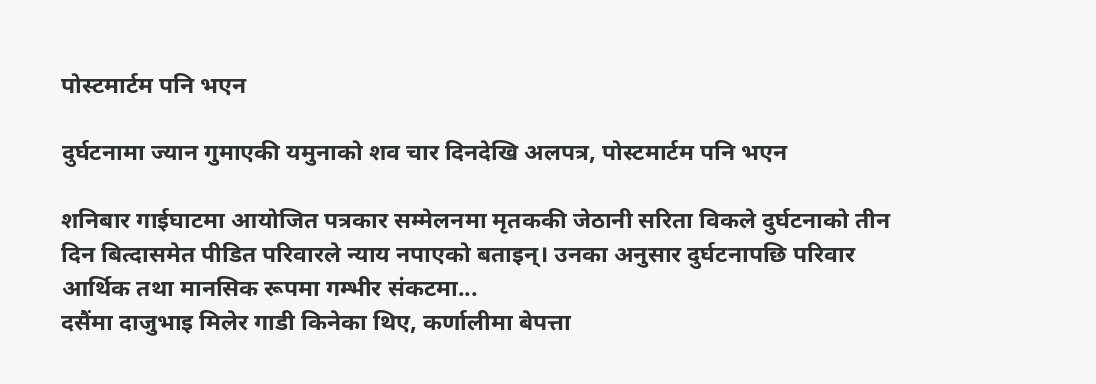पोस्टमार्टम पनि भएन

दुर्घटनामा ज्यान गुमाएकी यमुनाको शव चार दिनदेखि अलपत्र, पोस्टमार्टम पनि भएन

शनिबार गाईघाटमा आयोजित पत्रकार सम्मेलनमा मृतककी जेठानी सरिता विकले दुर्घटनाको तीन दिन बित्दासमेत पीडित परिवारले न्याय नपाएको बताइन्। उनका अनुसार दुर्घटनापछि परिवार आर्थिक तथा मानसिक रूपमा गम्भीर संकटमा...
दसैंमा दाजुभाइ मिलेर गाडी किनेका थिए, कर्णालीमा बेपत्ता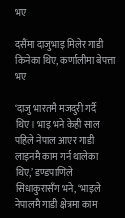भए

दसैंमा दाजुभाइ मिलेर गाडी किनेका थिए, कर्णालीमा बेपत्ता भए

‘दाजु भारतमै मजदुरी गर्दै थिए। भाइ भने केही साल पहिले नेपाल आएर गाडी लाइनमै काम गर्न थालेका थिए,’ डण्डपाणिले सिधाकुरासँग भने, ‘भाइले नेपालमै गाडी क्षेत्रमा काम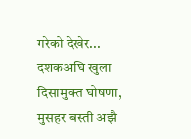गरेको देखेर...
दशकअघि खुला दिसामुक्त घोषणा, मुसहर बस्ती अझै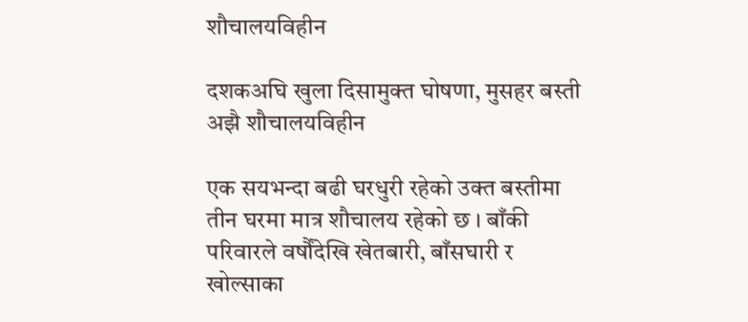शौचालयविहीन

दशकअघि खुला दिसामुक्त घोषणा, मुसहर बस्ती अझै शौचालयविहीन

एक सयभन्दा बढी घरधुरी रहेको उक्त बस्तीमा तीन घरमा मात्र शौचालय रहेको छ । बाँकी परिवारले वर्षौंदेखि खेतबारी, बाँसघारी र खोल्साका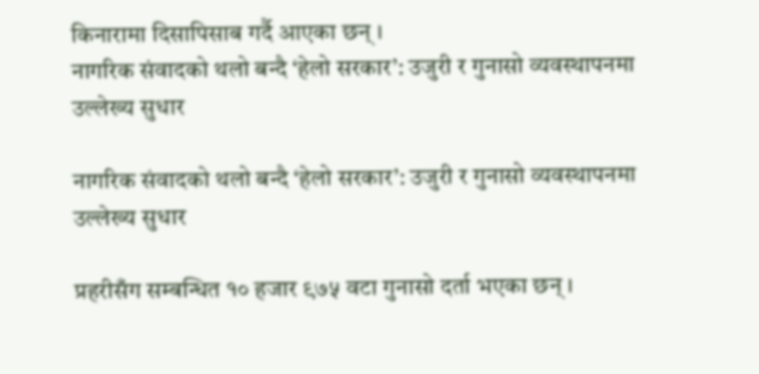किनारामा दिसापिसाब गर्दै आएका छन् ।
नागरिक संवादको थलो बन्दै ‘हेलो सरकार’: उजुरी र गुनासो व्यवस्थापनमा उल्लेख्य सुधार

नागरिक संवादको थलो बन्दै ‘हेलो सरकार’: उजुरी र गुनासो व्यवस्थापनमा उल्लेख्य सुधार

प्रहरीसँग सम्बन्धित १० हजार ९७५ वटा गुनासो दर्ता भएका छन् ।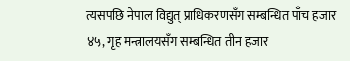त्यसपछि नेपाल विद्युत् प्राधिकरणसँग सम्बन्धित पाँच हजार ४५, गृह मन्त्रालयसँग सम्बन्धित तीन हजार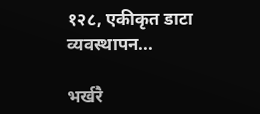१२८, एकीकृत डाटा व्यवस्थापन...

भर्खरै